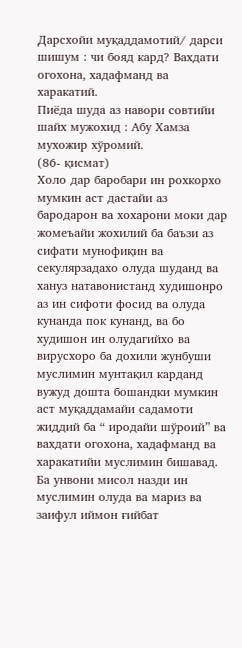Дарсхойи муқаддамотий/ дарси шишум : чи бояд кард? Вахдати огохона, хадафманд ва харакатий.
Пиёда шуда аз навори совтийи шайх мужохид : Абу Хамза мухожир хўромий.
(86- қисмат)
Холо дар баробари ин рохкорхо мумкин аст дастайи аз бародарон ва хохарони моки дар жомеъайи жохилий ба баъзи аз сифати мунофиқин ва секулярзадахо олуда шуданд ва хануз натавонистанд худишонро аз ин сифоти фосид ва олуда кунанда пок кунанд, ва бо худишон ин олудагийхо ва вирусхоро ба дохили жунбуши муслимин мунтақил карданд вужуд дошта бошандки мумкин аст муқаддамайи садамоти жиддий ба “ иродайи шўроий” ва вахдати огохона, хадафманд ва харакатийи муслимин бишавад.
Ба унвони мисол назди ин муслимин олуда ва мариз ва заифул иймон ғийбат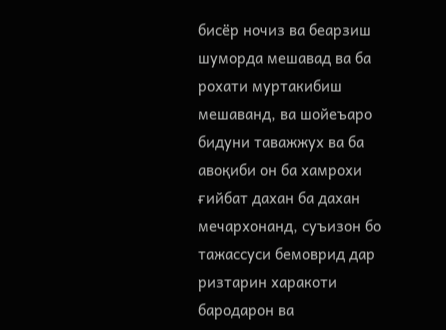бисёр ночиз ва беарзиш шуморда мешавад ва ба рохати муртакибиш мешаванд, ва шойеъаро бидуни таважжух ва ба авоқиби он ба хамрохи ғийбат дахан ба дахан мечархонанд, суъизон бо тажассуси бемоврид дар ризтарин харакоти бародарон ва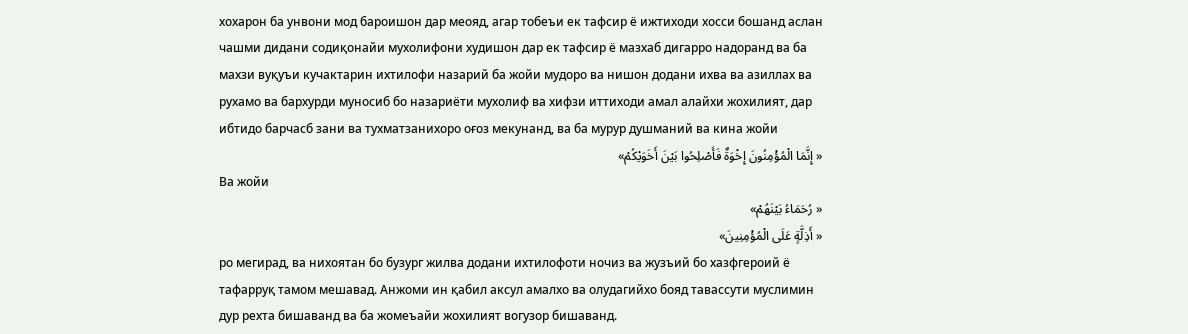хохарон ба унвони мод бароишон дар меояд, агар тобеъи ек тафсир ё ижтиходи хосси бошанд аслан чашми дидани содиқонайи мухолифони худишон дар ек тафсир ё мазхаб дигарро надоранд ва ба махзи вуқуъи кучактарин ихтилофи назарий ба жойи мудоро ва нишон додани ихва ва азиллах ва рухамо ва бархурди муносиб бо назариёти мухолиф ва хифзи иттиходи амал алайхи жохилият, дар ибтидо барчасб зани ва тухматзанихоро оғоз мекунанд, ва ба мурур душманий ва кина жойи
« إِنَّمَا الْمُؤْمِنُونَ إِخْوَةٌ فَأَصْلِحُوا بَيْنَ أَخَوَيْكُمْ»
Ва жойи
« رُحَمَاءُ بَيْنَهُمْ»
« أَذِلَّةٍ عَلَى الْمُؤْمِنِينَ»
ро мегирад, ва нихоятан бо бузург жилва додани ихтилофоти ночиз ва жузъий бо хазфгероий ё тафарруқ тамом мешавад. Анжоми ин қабил аксул амалхо ва олудагийхо бояд тавассути муслимин дур рехта бишаванд ва ба жомеъайи жохилият вогузор бишаванд.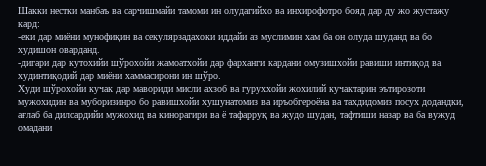Шакки нестки манбаъ ва сарчишмайи тамоми ин олудагийхо ва инхирофотро бояд дар ду жо жустажу кард:
-еки дар миёни мунофиқин ва секулярзадахоки иддайи аз муслимин хам ба он олуда шуданд ва бо худишон оварданд.
-дигари дар кутохийи шўрохойи жамоатхойи дар фарханги кардани омузишхойи равиши интиқод ва худинтиқодий дар миёни хаммасирони ин шўро.
Худи шўрохойи кучак дар мавориди мисли ахзоб ва гуруххойи жохилий кучактарин эътирозоти мужохидин ва муборизинро бо равишхойи хушунатомиз ва иръобгероёна ва тахдидомиз посух додандки, ағлаб ба дилсардийи мужохид ва кинорагири ва ё тафарруқ ва жудо шудан, тафтиши назар ва ба вужуд омадани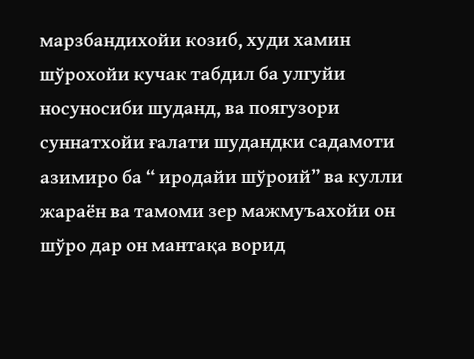марзбандихойи козиб, худи хамин шўрохойи кучак табдил ба улгуйи носуносиби шуданд, ва поягузори суннатхойи ғалати шудандки садамоти азимиро ба “ иродайи шўроий” ва кулли жараён ва тамоми зер мажмуъахойи он шўро дар он мантақа ворид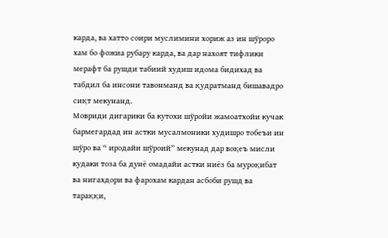карда, ва хатто соири муслимини хориж аз ин шўроро хам бо фожиа рубару карда, ва дар нахоят тифлики мерафт ба рушди табиий худиш идома бидихад ва табдил ба инсони тавонманд ва қудратманд бишавадро сиқт мекунанд.
Мовриди дигарики ба кутохи шўройи жамоатхойи кучак бармегардад ин астки мусалмоники худишро тобеъи ин шўро ва “ иродайи шўроий” мекунад дар воқеъ мисли кудаки тоза ба дунё омадайи астки ниёз ба муроқибат ва нигахдори ва фарохам кардан асбоби рушд ва тараққи,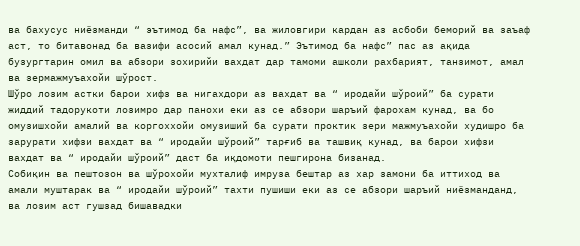ва бахусус ниёзманди “ эътимод ба нафс”, ва жиловгири кардан аз асбоби беморий ва заъаф аст, то битавонад ба вазифи асосий амал кунад.” Эътимод ба нафс” пас аз ақида бузургтарин омил ва абзори зохирийи вахдат дар тамоми ашколи рахбарият, танзимот, амал ва зермажмуъахойи шўрост.
Шўро лозим астки барои хифз ва нигахдори аз вахдат ва “ иродайи шўроий” ба сурати жиддий тадорукоти лозимро дар панохи еки аз се абзори шаръий фарохам кунад, ва бо омузишхойи амалий ва коргоххойи омузиший ба сурати проктик зери мажмуъахойи худишро ба зарурати хифзи вахдат ва “ иродайи шўроий” тарғиб ва ташвиқ кунад, ва барои хифзи вахдат ва “ иродайи шўроий” даст ба иқдомоти пешгирона бизанад.
Собиқин ва пештозон ва шўрохойи мухталиф имруза бештар аз хар замони ба иттиход ва амали муштарак ва “ иродайи шўроий” тахти пушиши еки аз се абзори шаръий ниёзманданд, ва лозим аст гушзад бишавадки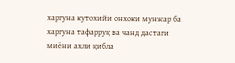харгуна кутохийи онхоки мунжар ба харгуна тафарруқ ва чанд дастаги миёни ахли қибла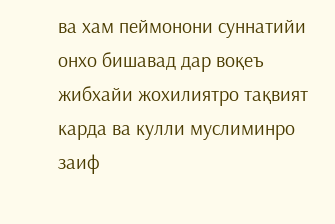ва хам пеймонони суннатийи онхо бишавад дар воқеъ жибхайи жохилиятро тақвият карда ва кулли муслиминро заиф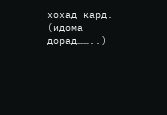хохад кард.
(идома дорад……..)